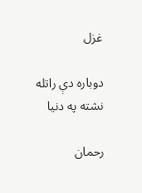غزل

دوباره دې راتله نشته په دنيا

رحمان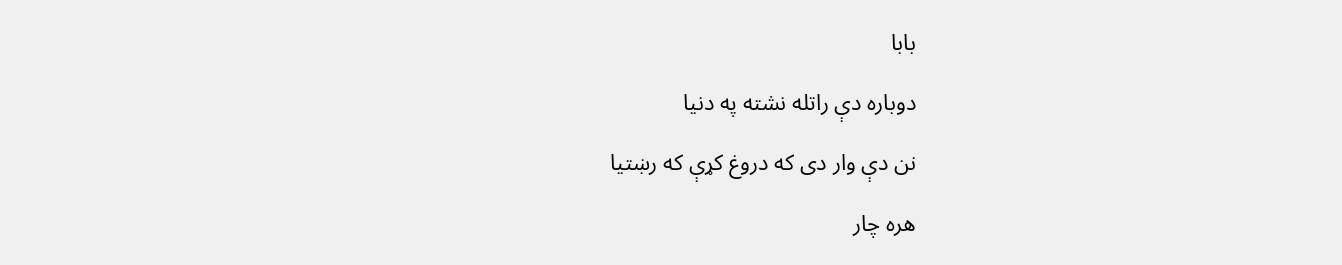بابا

دوباره دې راتله نشته په دنيا

نن دې وار دی که دروغ کړې که رښتيا

هره چار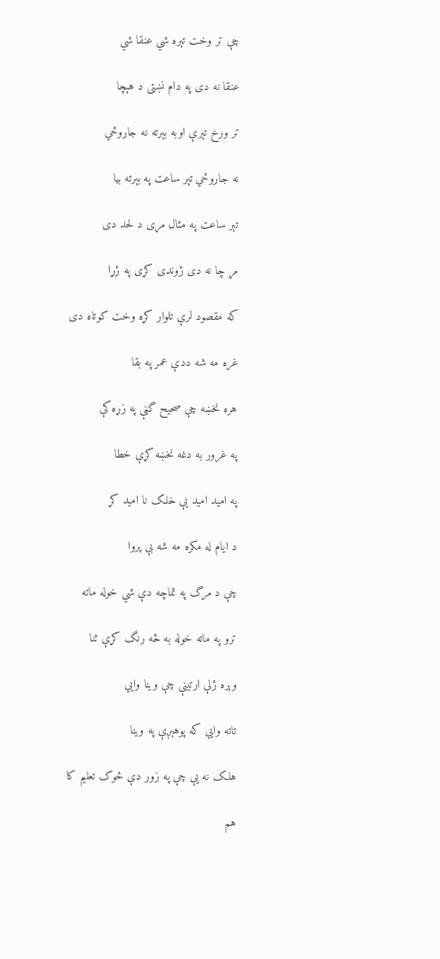چې تر وخت تېره شي عنقا شي

عنقا نه دی په دام نښتی د هېچا

تر ورخ تېرې اوبه بېرته نه جاروځي

نه جاروځي تېر ساعت په بېرته بيا

تېر ساعت په مثال مړی د لحد دی

مړ چا نه دی ژوندی کړی په ژړا

که مقصود لرې تلوار کړه وخت کوتاه دی

غره مه شه ددې عمر په بقا

هره نخښه چې صحيح گڼې په زړه کې

په غرور به دغه نخښه کړې خطا

په اميد اميد يې خلک نا اميد کړ

د ايام له مکره مه شه بې پروا

چې د مرگ په تماچه دې شي خوله ماته

ترو په ماته خوله به څه رنگ کړې ثنا

وېره ژلې ارتينې چې وينا وايي

تاته وايي که پوهېږې په وينا

هلک نه يې چې په زور دې څوک تعليم کا

هم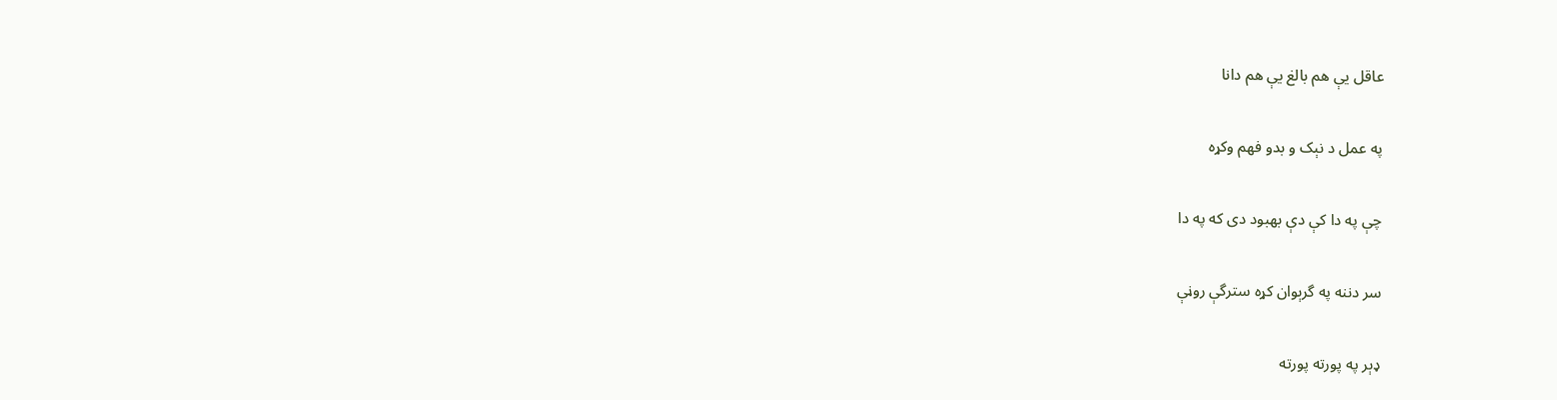عاقل يې هم بالغ يې هم دانا

په عمل د نېک و بدو فهم وکړه

چې په دا کې دې بهبود دی که په دا

سر دننه په گرېوان کړه سترگې روڼې

ډېر په پورته پورته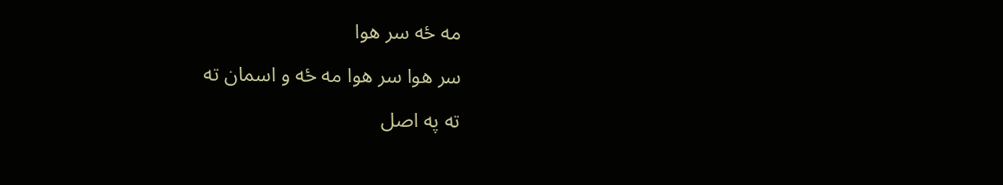مه ځه سر هوا

سر هوا سر هوا مه ځه و اسمان ته

ته په اصل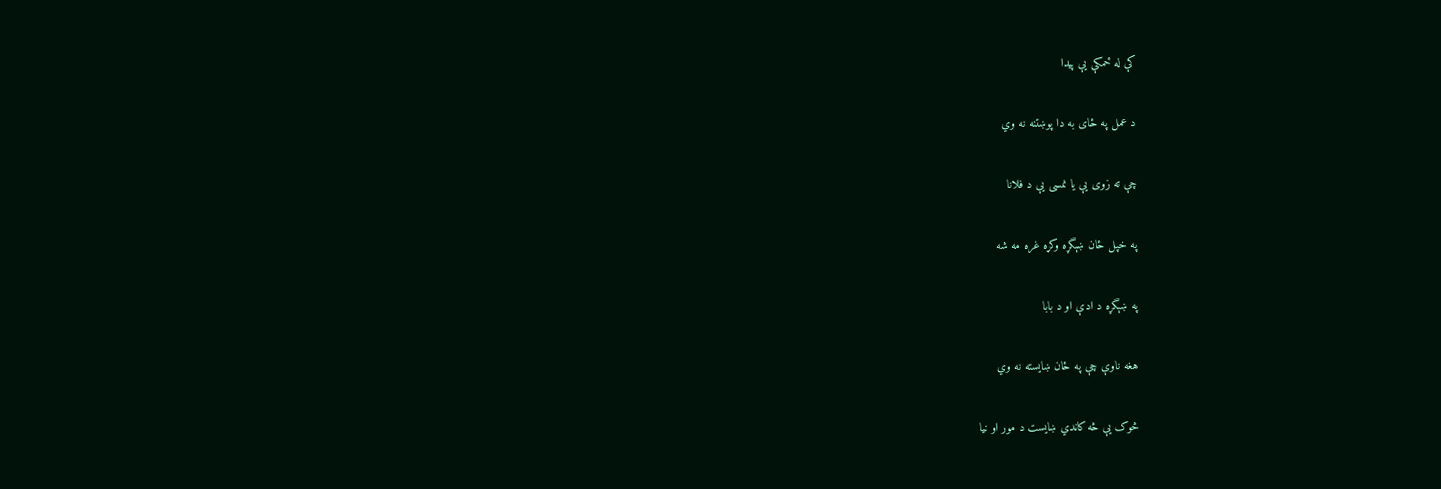کې له ځمکې يې پيدا

د عمل په ځای به دا پوښتنه نه وي

چې ته زوی يې يا نمسی يې د فلانا

په خپل ځان ښېگړه وکړه غره مه شه

په ښېگړه د ادې او د بابا

هغه ناوې چې په ځان ښايسته نه وي

څوک يې څه کاندي ښايست د مور او نيا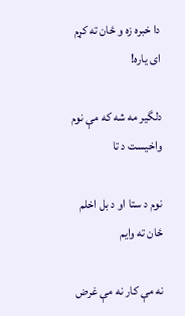دا خبره زه و ځان ته کړم ای ياره!

دلگير مه شه که مې نوم واخيست د تا

نوم د ستا او د بل اخلم ځان ته وايم

نه مې کار نه مې غرض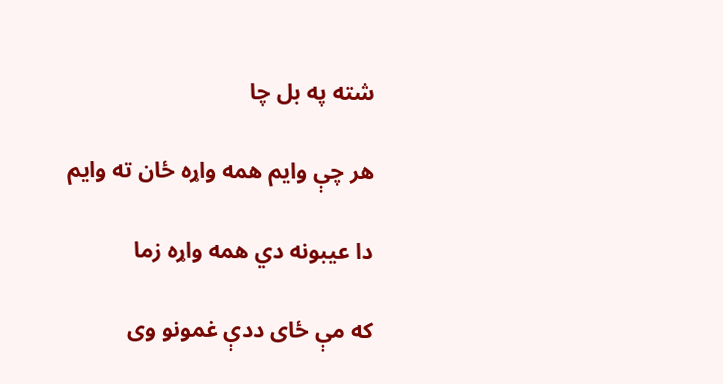شته په بل چا

هر چې وايم همه واړه ځان ته وايم

دا عيبونه دي همه واړه زما

که مې ځای ددې غمونو وی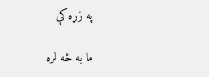په زړه کې

ما به څه لره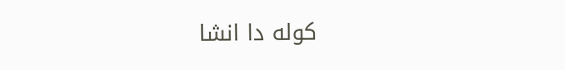کوله دا انشا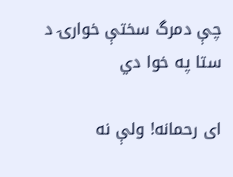چې دمرگ سختې خوارۍ د ستا په خوا دي

ای رحمانه! ولې نه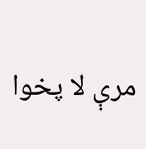مرې لا پخوا